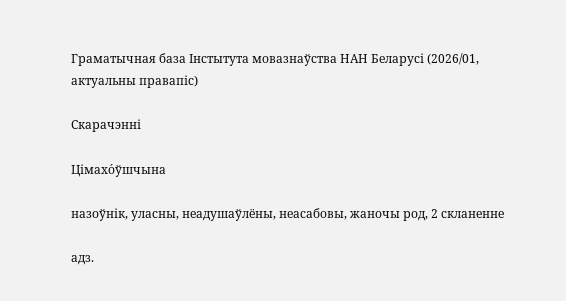Граматычная база Інстытута мовазнаўства НАН Беларусі (2026/01, актуальны правапіс)

Скарачэнні

Цімахо́ўшчына

назоўнік, уласны, неадушаўлёны, неасабовы, жаночы род, 2 скланенне

адз.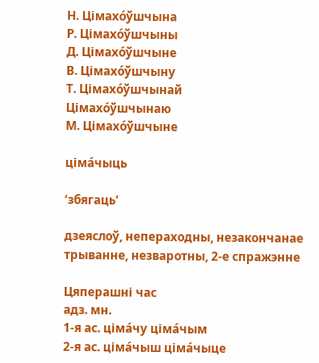Н. Цімахо́ўшчына
Р. Цімахо́ўшчыны
Д. Цімахо́ўшчыне
В. Цімахо́ўшчыну
Т. Цімахо́ўшчынай
Цімахо́ўшчынаю
М. Цімахо́ўшчыне

ціма́чыць

‘збягаць’

дзеяслоў, непераходны, незакончанае трыванне, незваротны, 2-е спражэнне

Цяперашні час
адз. мн.
1-я ас. ціма́чу ціма́чым
2-я ас. ціма́чыш ціма́чыце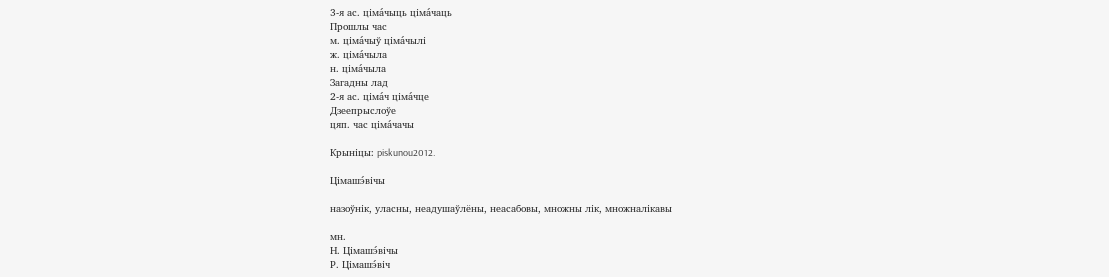3-я ас. ціма́чыць ціма́чаць
Прошлы час
м. ціма́чыў ціма́чылі
ж. ціма́чыла
н. ціма́чыла
Загадны лад
2-я ас. ціма́ч ціма́чце
Дзеепрыслоўе
цяп. час ціма́чачы

Крыніцы: piskunou2012.

Цімашэ́вічы

назоўнік, уласны, неадушаўлёны, неасабовы, множны лік, множналікавы

мн.
Н. Цімашэ́вічы
Р. Цімашэ́віч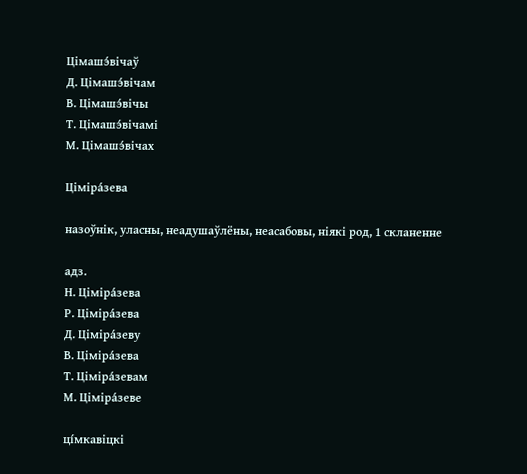Цімашэ́вічаў
Д. Цімашэ́вічам
В. Цімашэ́вічы
Т. Цімашэ́вічамі
М. Цімашэ́вічах

Ціміра́зева

назоўнік, уласны, неадушаўлёны, неасабовы, ніякі род, 1 скланенне

адз.
Н. Ціміра́зева
Р. Ціміра́зева
Д. Ціміра́зеву
В. Ціміра́зева
Т. Ціміра́зевам
М. Ціміра́зеве

ці́мкавіцкі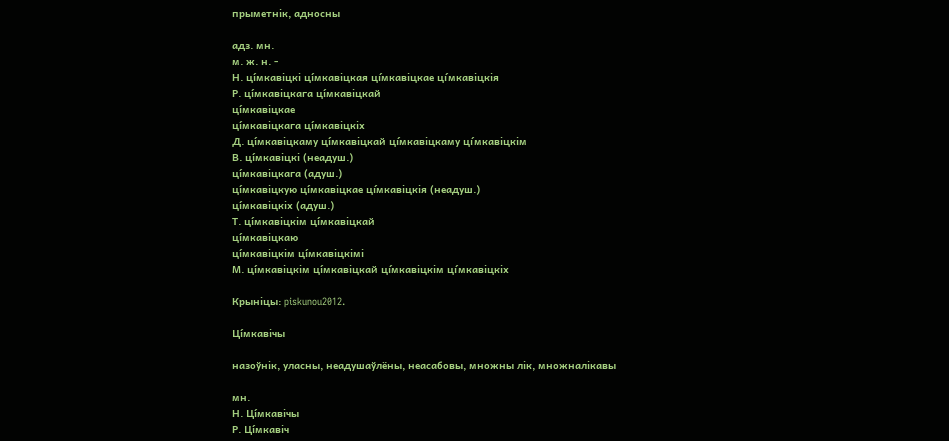прыметнік, адносны

адз. мн.
м. ж. н. -
Н. ці́мкавіцкі ці́мкавіцкая ці́мкавіцкае ці́мкавіцкія
Р. ці́мкавіцкага ці́мкавіцкай
ці́мкавіцкае
ці́мкавіцкага ці́мкавіцкіх
Д. ці́мкавіцкаму ці́мкавіцкай ці́мкавіцкаму ці́мкавіцкім
В. ці́мкавіцкі (неадуш.)
ці́мкавіцкага (адуш.)
ці́мкавіцкую ці́мкавіцкае ці́мкавіцкія (неадуш.)
ці́мкавіцкіх (адуш.)
Т. ці́мкавіцкім ці́мкавіцкай
ці́мкавіцкаю
ці́мкавіцкім ці́мкавіцкімі
М. ці́мкавіцкім ці́мкавіцкай ці́мкавіцкім ці́мкавіцкіх

Крыніцы: piskunou2012.

Ці́мкавічы

назоўнік, уласны, неадушаўлёны, неасабовы, множны лік, множналікавы

мн.
Н. Ці́мкавічы
Р. Ці́мкавіч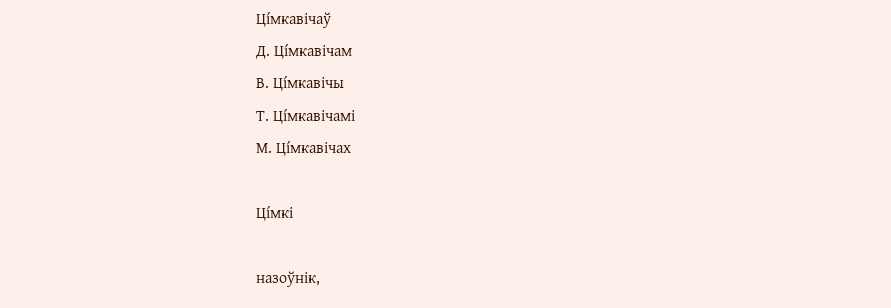Ці́мкавічаў
Д. Ці́мкавічам
В. Ці́мкавічы
Т. Ці́мкавічамі
М. Ці́мкавічах

Ці́мкі

назоўнік,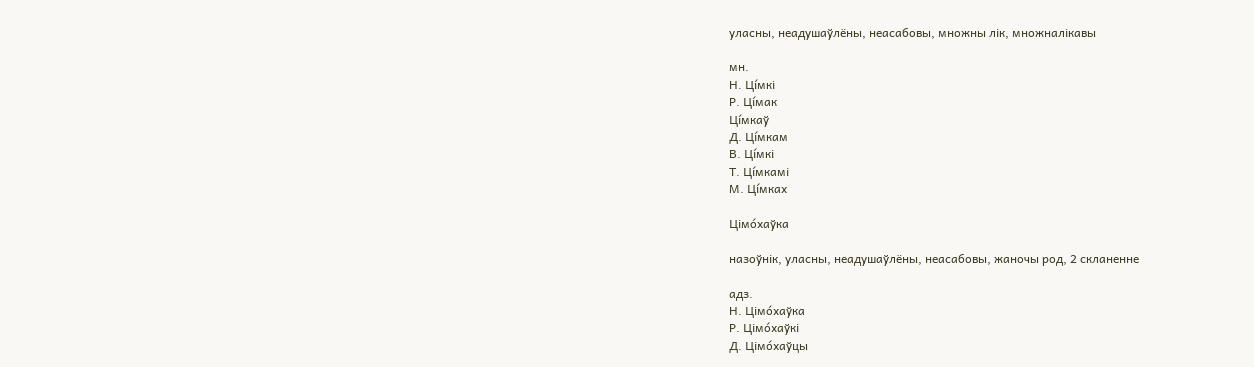уласны, неадушаўлёны, неасабовы, множны лік, множналікавы

мн.
Н. Ці́мкі
Р. Ці́мак
Ці́мкаў
Д. Ці́мкам
В. Ці́мкі
Т. Ці́мкамі
М. Ці́мках

Цімо́хаўка

назоўнік, уласны, неадушаўлёны, неасабовы, жаночы род, 2 скланенне

адз.
Н. Цімо́хаўка
Р. Цімо́хаўкі
Д. Цімо́хаўцы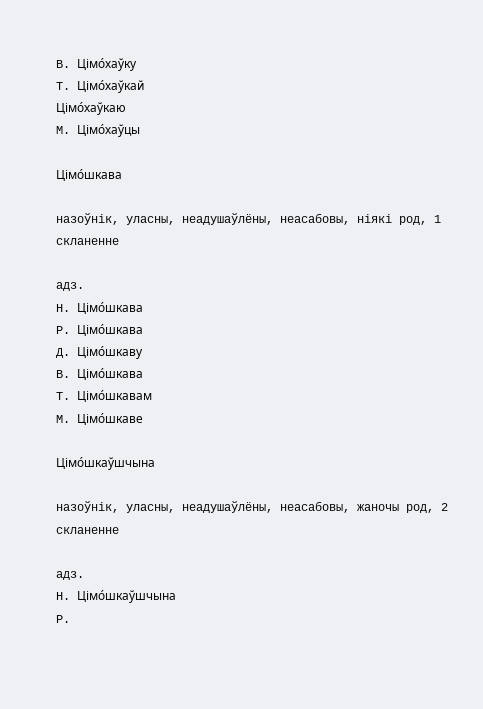В. Цімо́хаўку
Т. Цімо́хаўкай
Цімо́хаўкаю
М. Цімо́хаўцы

Цімо́шкава

назоўнік, уласны, неадушаўлёны, неасабовы, ніякі род, 1 скланенне

адз.
Н. Цімо́шкава
Р. Цімо́шкава
Д. Цімо́шкаву
В. Цімо́шкава
Т. Цімо́шкавам
М. Цімо́шкаве

Цімо́шкаўшчына

назоўнік, уласны, неадушаўлёны, неасабовы, жаночы род, 2 скланенне

адз.
Н. Цімо́шкаўшчына
Р.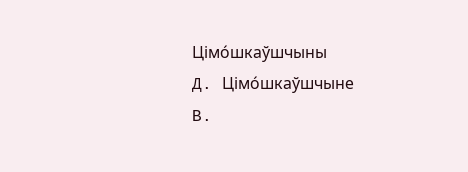Цімо́шкаўшчыны
Д. Цімо́шкаўшчыне
В.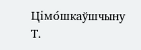Цімо́шкаўшчыну
Т.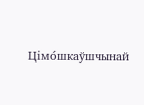Цімо́шкаўшчынай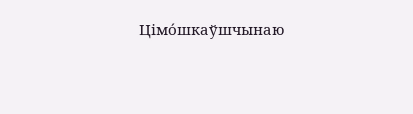Цімо́шкаўшчынаю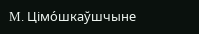М. Цімо́шкаўшчыне